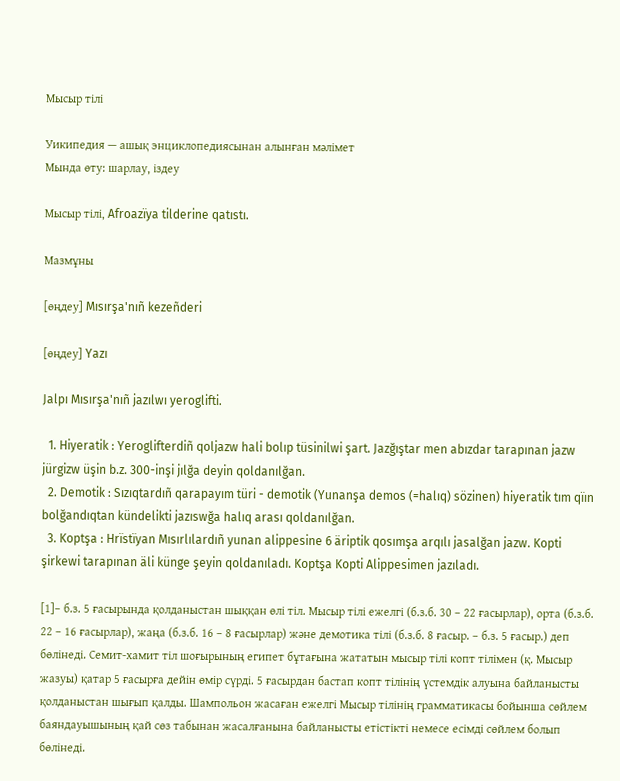Мысыр тілі

Уикипедия — ашық энциклопедиясынан алынған мәлімет
Мында өту: шарлау, іздеу

Мысыр тілі, Afroazïya tilderine qatıstı.

Мазмұны

[өңдеу] Mısırşa'nıñ kezeñderi

[өңдеу] Yazı

Jalpı Mısırşa'nıñ jazılwı yeroglifti.

  1. Hiyeratik : Yeroglifterdiñ qoljazw hali bolıp tüsinilwi şart. Jazğıştar men abızdar tarapınan jazw jürgizw üşin b.z. 300-inşi jılğa deyin qoldanılğan.
  2. Demotik : Sızıqtardıñ qarapayım türi - demotik (Yunanşa demos (=halıq) sözinen) hiyeratik tım qïın bolğandıqtan kündelikti jazıswğa halıq arası qoldanılğan.
  3. Koptşa : Hrïstïyan Mısırlılardıñ yunan alippesine 6 äriptik qosımşa arqılı jasalğan jazw. Kopti şirkewi tarapınan äli künge şeyin qoldanıladı. Koptşa Kopti Alippesimen jazıladı.

[1]– б.з. 5 ғасырында қолданыстан шыққан өлі тіл. Мысыр тілі ежелгі (б.з.б. 30 – 22 ғасырлар), орта (б.з.б. 22 – 16 ғасырлар), жаңа (б.з.б. 16 – 8 ғасырлар) және демотика тілі (б.з.б. 8 ғасыр. – б.з. 5 ғасыр.) деп бөлінеді. Семит-хамит тіл шоғырының египет бұтағына жататын мысыр тілі копт тілімен (қ. Мысыр жазуы) қатар 5 ғасырға дейін өмір сүрді. 5 ғасырдан бастап копт тілінің үстемдік алуына байланысты қолданыстан шығып қалды. Шампольон жасаған ежелгі Мысыр тілінің грамматикасы бойынша сөйлем баяндауышының қай сөз табынан жасалғанына байланысты етістікті немесе есімді сөйлем болып бөлінеді.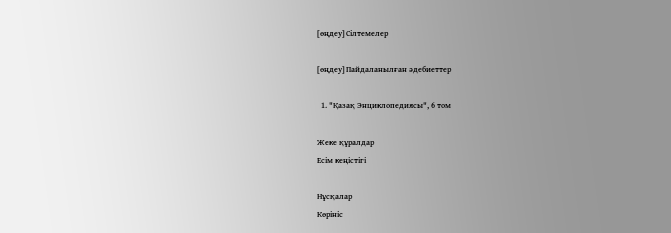[өңдеу] Сілтемелер

[өңдеу] Пайдаланылған әдебиеттер

  1. "Қазақ Энциклопедиясы", 6 том

Жеке құралдар
Есім кеңістігі

Нұсқалар
Көрініс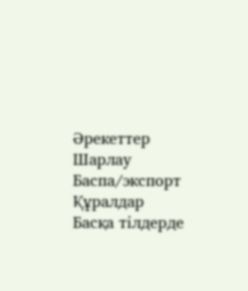Әрекеттер
Шарлау
Баспа/экспорт
Құралдар
Басқа тілдерде